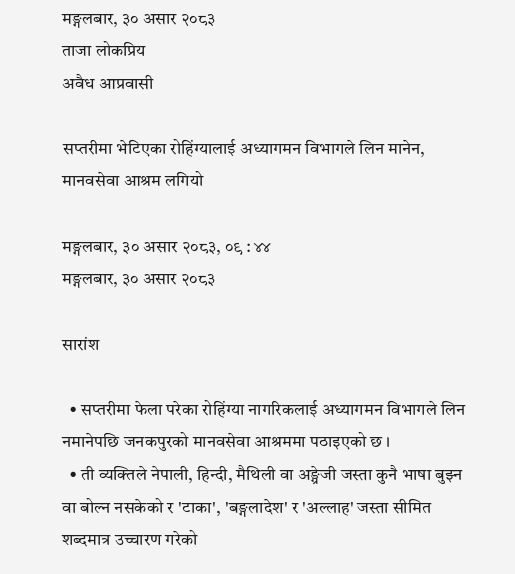मङ्गलबार, ३० असार २०८३
ताजा लोकप्रिय
अवैध आप्रवासी

सप्तरीमा भेटिएका रोहिंग्यालाई अध्यागमन विभागले लिन मानेन, मानवसेवा आश्रम लगियो

मङ्गलबार, ३० असार २०८३, ०९ : ४४
मङ्गलबार, ३० असार २०८३

सारांश

  • सप्तरीमा फेला परेका रोहिंग्या नागरिकलाई अध्यागमन विभागले लिन नमानेपछि जनकपुरको मानवसेवा आश्रममा पठाइएको छ ।
  • ती व्यक्तिले नेपाली, हिन्दी, मैथिली वा अङ्ग्रेजी जस्ता कुनै भाषा बुझ्न वा बोल्न नसकेको र 'टाका', 'बङ्गलादेश' र 'अल्लाह' जस्ता सीमित शब्दमात्र उच्चारण गरेको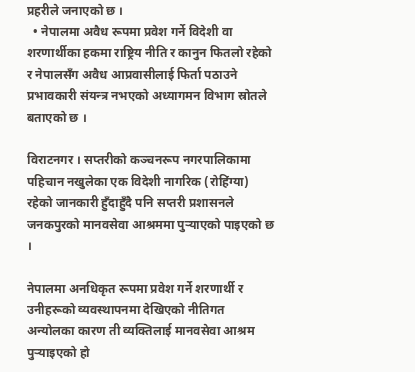प्रहरीले जनाएको छ ।
  • नेपालमा अवैध रूपमा प्रवेश गर्ने विदेशी वा शरणार्थीका हकमा राष्ट्रिय नीति र कानुन फितलो रहेको र नेपालसँग अवैध आप्रवासीलाई फिर्ता पठाउने प्रभावकारी संयन्त्र नभएको अध्यागमन विभाग स्रोतले बताएको छ ।

विराटनगर । सप्तरीको कञ्चनरूप नगरपालिकामा पहिचान नखुलेका एक विदेशी नागरिक (रोहिंग्या) रहेको जानकारी हुँदाहुँदै पनि सप्तरी प्रशासनले जनकपुरको मानवसेवा आश्रममा पुर्‍याएको पाइएको छ ।

नेपालमा अनधिकृत रूपमा प्रवेश गर्ने शरणार्थी र उनीहरूको व्यवस्थापनमा देखिएको नीतिगत अन्योलका कारण ती व्यक्तिलाई मानवसेवा आश्रम पुर्‍याइएको हो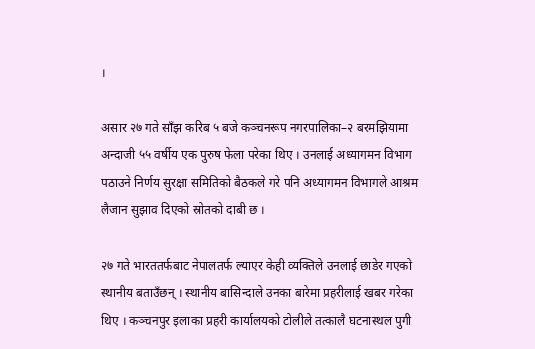।

असार २७ गते साँझ करिब ५ बजे कञ्चनरूप नगरपालिका–२ बरमझियामा अन्दाजी ५५ वर्षीय एक पुरुष फेला परेका थिए । उनलाई अध्यागमन विभाग पठाउने निर्णय सुरक्षा समितिको बैठकले गरे पनि अध्यागमन विभागले आश्रम लैजान सुझाव दिएको स्रोतको दाबी छ ।

२७ गते भारततर्फबाट नेपालतर्फ ल्याएर केही व्यक्तिले उनलाई छाडेर गएको स्थानीय बताउँछन् । स्थानीय बासिन्दाले उनका बारेमा प्रहरीलाई खबर गरेका थिए । कञ्चनपुर इलाका प्रहरी कार्यालयको टोलीले तत्कालै घटनास्थल पुगी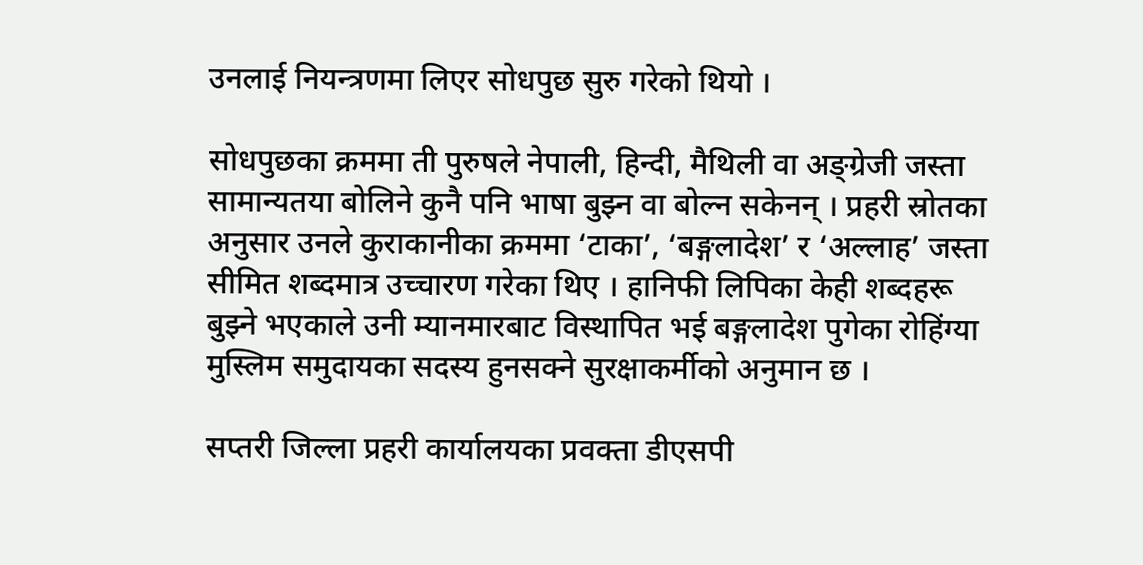उनलाई नियन्त्रणमा लिएर सोधपुछ सुरु गरेको थियो ।

सोधपुछका क्रममा ती पुरुषले नेपाली, हिन्दी, मैथिली वा अङ्ग्रेजी जस्ता सामान्यतया बोलिने कुनै पनि भाषा बुझ्न वा बोल्न सकेनन् । प्रहरी स्रोतका अनुसार उनले कुराकानीका क्रममा ‘टाका’, ‘बङ्गलादेश’ र ‘अल्लाह’ जस्ता सीमित शब्दमात्र उच्चारण गरेका थिए । हानिफी लिपिका केही शब्दहरू बुझ्ने भएकाले उनी म्यानमारबाट विस्थापित भई बङ्गलादेश पुगेका रोहिंग्या मुस्लिम समुदायका सदस्य हुनसक्ने सुरक्षाकर्मीको अनुमान छ ।

सप्तरी जिल्ला प्रहरी कार्यालयका प्रवक्ता डीएसपी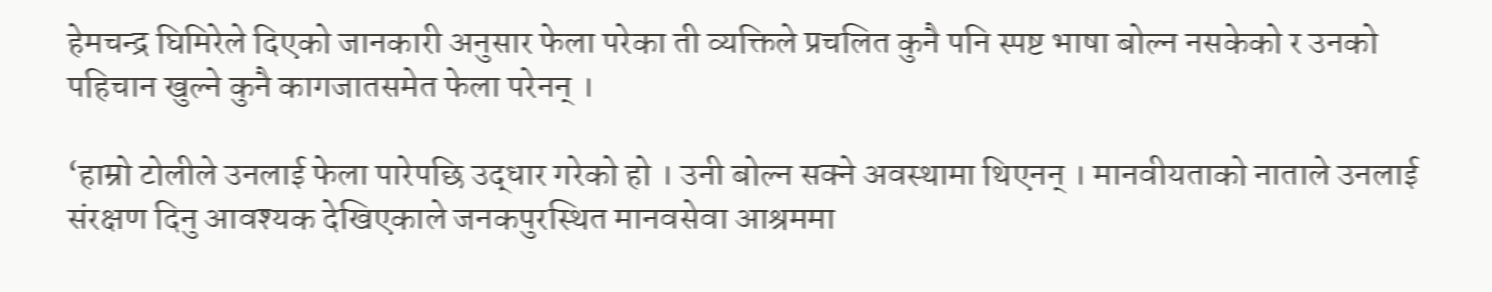हेमचन्द्र घिमिरेले दिएको जानकारी अनुसार फेला परेका ती व्यक्तिले प्रचलित कुनै पनि स्पष्ट भाषा बोल्न नसकेको र उनको पहिचान खुल्ने कुनै कागजातसमेत फेला परेनन् ।

‘हाम्रो टोलीले उनलाई फेला पारेपछि उद्धार गरेको हो । उनी बोल्न सक्ने अवस्थामा थिएनन् । मानवीयताको नाताले उनलाई संरक्षण दिनु आवश्यक देखिएकाले जनकपुरस्थित मानवसेवा आश्रममा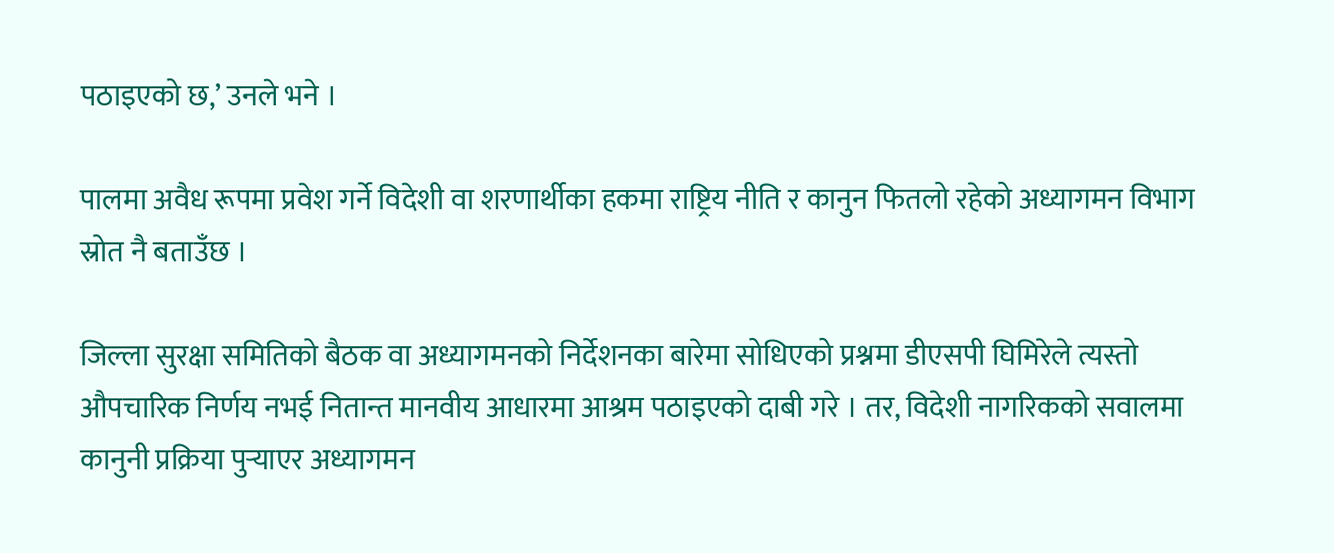पठाइएको छ,’ उनले भने ।

पालमा अवैध रूपमा प्रवेश गर्ने विदेशी वा शरणार्थीका हकमा राष्ट्रिय नीति र कानुन फितलो रहेको अध्यागमन विभाग स्रोत नै बताउँछ ।

जिल्ला सुरक्षा समितिको बैठक वा अध्यागमनको निर्देशनका बारेमा सोधिएको प्रश्नमा डीएसपी घिमिरेले त्यस्तो औपचारिक निर्णय नभई नितान्त मानवीय आधारमा आश्रम पठाइएको दाबी गरे । तर, विदेशी नागरिकको सवालमा कानुनी प्रक्रिया पुर्‍याएर अध्यागमन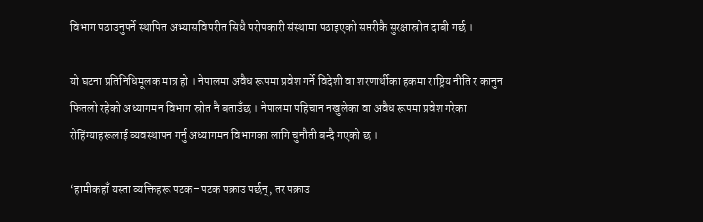विभाग पठाउनुपर्ने स्थापित अभ्यासविपरीत सिधै परोपकारी संस्थामा पठाइएको सप्तरीकै सुरक्षास्रोत दाबी गर्छ ।

यो घटना प्रतिनिधिमूलक मात्र हो । नेपालमा अवैध रूपमा प्रवेश गर्ने विदेशी वा शरणार्थीका हकमा राष्ट्रिय नीति र कानुन फितलो रहेको अध्यागमन विभाग स्रोत नै बताउँछ । नेपालमा पहिचान नखुलेका वा अवैध रूपमा प्रवेश गरेका रोहिंग्याहरूलाई व्यवस्थापन गर्नु अध्यागमन विभागका लागि चुनौती बन्दै गएको छ ।

‘हामीकहाँ यस्ता व्यक्तिहरू पटक–पटक पक्राउ पर्छन्, तर पक्राउ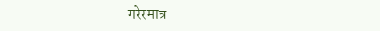गरेरमात्र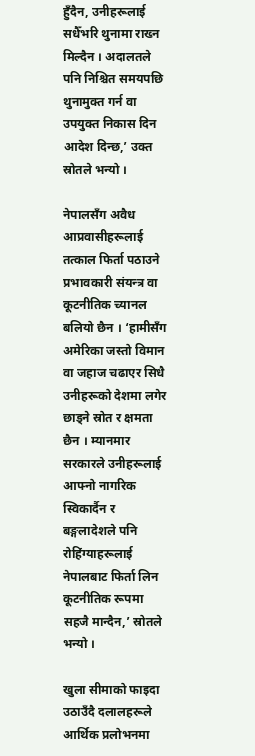हुँदैन, उनीहरूलाई सधैँभरि थुनामा राख्न मिल्दैन । अदालतले पनि निश्चित समयपछि थुनामुक्त गर्न वा उपयुक्त निकास दिन आदेश दिन्छ,’ उक्त स्रोतले भन्यो ।

नेपालसँग अवैध आप्रवासीहरूलाई तत्काल फिर्ता पठाउने प्रभावकारी संयन्त्र वा कूटनीतिक च्यानल बलियो छैन । ‘हामीसँग अमेरिका जस्तो विमान वा जहाज चढाएर सिधै उनीहरूको देशमा लगेर छाड्ने स्रोत र क्षमता छैन । म्यानमार सरकारले उनीहरूलाई आफ्नो नागरिक स्विकार्दैन र बङ्गलादेशले पनि रोहिंग्याहरूलाई नेपालबाट फिर्ता लिन कूटनीतिक रूपमा सहजै मान्दैन,’ स्रोतले भन्यो ।

खुला सीमाको फाइदा उठाउँदै दलालहरूले आर्थिक प्रलोभनमा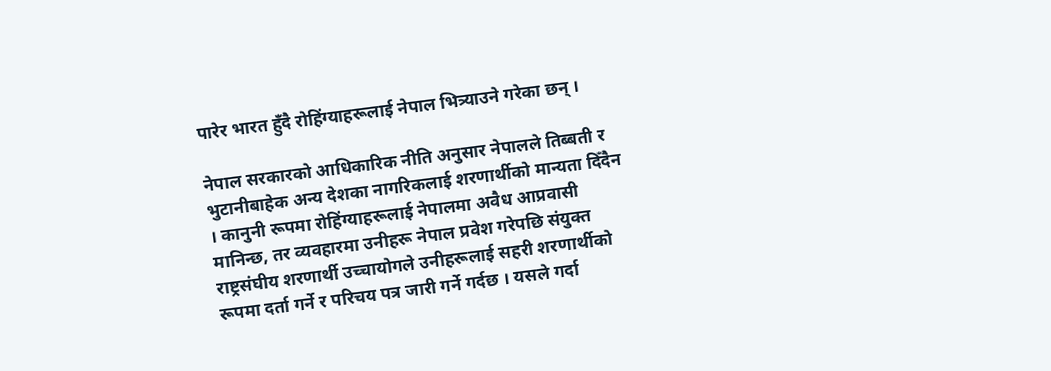पारेर भारत हुँदै रोहिंग्याहरूलाई नेपाल भित्र्याउने गरेका छन् ।

नेपाल सरकारको आधिकारिक नीति अनुसार नेपालले तिब्बती र भुटानीबाहेक अन्य देशका नागरिकलाई शरणार्थीको मान्यता दिँदैन । कानुनी रूपमा रोहिंग्याहरूलाई नेपालमा अवैध आप्रवासी मानिन्छ, तर व्यवहारमा उनीहरू नेपाल प्रवेश गरेपछि संयुक्त राष्ट्रसंघीय शरणार्थी उच्चायोगले उनीहरूलाई सहरी शरणार्थीको रूपमा दर्ता गर्ने र परिचय पत्र जारी गर्ने गर्दछ । यसले गर्दा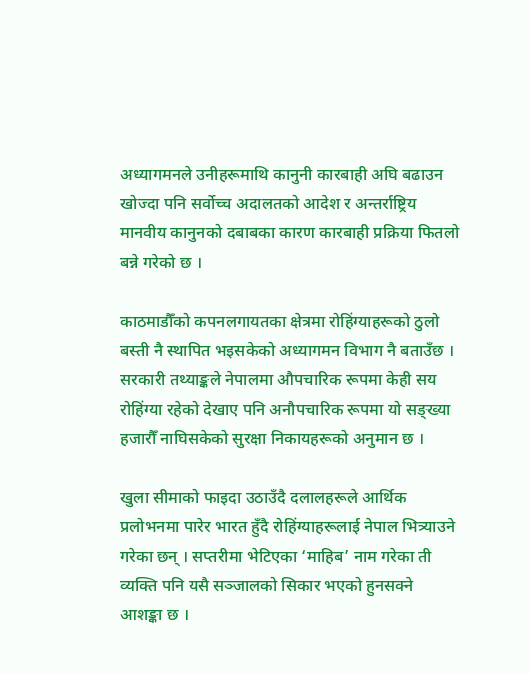अध्यागमनले उनीहरूमाथि कानुनी कारबाही अघि बढाउन खोज्दा पनि सर्वोच्च अदालतको आदेश र अन्तर्राष्ट्रिय मानवीय कानुनको दबाबका कारण कारबाही प्रक्रिया फितलो बन्ने गरेको छ ।

काठमाडौँको कपनलगायतका क्षेत्रमा रोहिंग्याहरूको ठुलो बस्ती नै स्थापित भइसकेको अध्यागमन विभाग नै बताउँछ । सरकारी तथ्याङ्कले नेपालमा औपचारिक रूपमा केही सय रोहिंग्या रहेको देखाए पनि अनौपचारिक रूपमा यो सङ्ख्या हजारौँ नाघिसकेको सुरक्षा निकायहरूको अनुमान छ ।

खुला सीमाको फाइदा उठाउँदै दलालहरूले आर्थिक प्रलोभनमा पारेर भारत हुँदै रोहिंग्याहरूलाई नेपाल भित्र्याउने गरेका छन् । सप्तरीमा भेटिएका ‘माहिब’ नाम गरेका ती व्यक्ति पनि यसै सञ्जालको सिकार भएको हुनसक्ने आशङ्का छ ।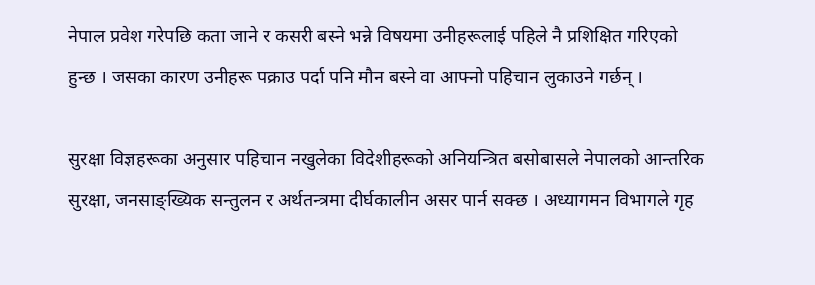नेपाल प्रवेश गरेपछि कता जाने र कसरी बस्ने भन्ने विषयमा उनीहरूलाई पहिले नै प्रशिक्षित गरिएको हुन्छ । जसका कारण उनीहरू पक्राउ पर्दा पनि मौन बस्ने वा आफ्नो पहिचान लुकाउने गर्छन् ।

सुरक्षा विज्ञहरूका अनुसार पहिचान नखुलेका विदेशीहरूको अनियन्त्रित बसोबासले नेपालको आन्तरिक सुरक्षा, जनसाङ्ख्यिक सन्तुलन र अर्थतन्त्रमा दीर्घकालीन असर पार्न सक्छ । अध्यागमन विभागले गृह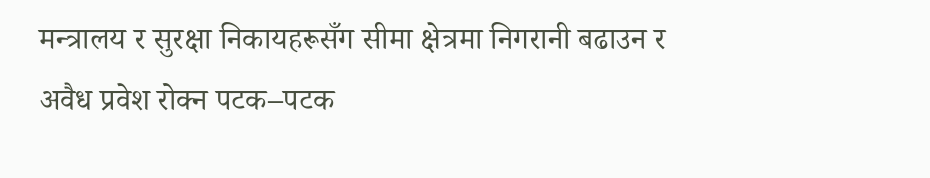मन्त्रालय र सुरक्षा निकायहरूसँग सीमा क्षेत्रमा निगरानी बढाउन र अवैध प्रवेश रोक्न पटक–पटक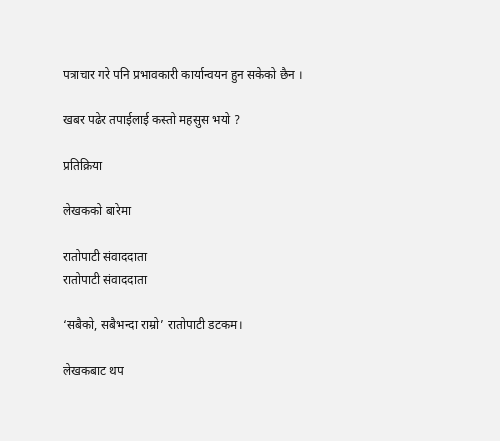पत्राचार गरे पनि प्रभावकारी कार्यान्वयन हुन सकेको छैन ।

खबर पढेर तपाईलाई कस्तो महसुस भयो ?

प्रतिक्रिया

लेखकको बारेमा

रातोपाटी संवाददाता
रातोपाटी संवाददाता

‘सबैको, सबैभन्दा राम्रो’ रातोपाटी डटकम।

लेखकबाट थप